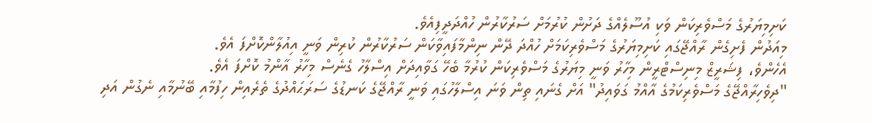ކަށިމިޔަރުގެ މަސްވެރިކަން ވަކި އުސޫލެއްގެ ދަށުން ކުރުމަށް ސަރުކާރުން ހުއްދަދީފިއެވެ.
މިއަދުން ފެށިގެން ރާއްޖޭގައި ކަށިމިޔަރުގެ މަސްވެރިކަމަށް ހުއްދަ ދޭން ނިންމާފައިވާކަން ސަރުކާރުން ކުރިން ވަނީ އިއުލާންކޮށްފަ އެވެ.
އެހެންވެ، ފިޝަރީޒް މިނިސްޓްރީން މިހާރު ވަނީ މިޔަރުގެ މަސްވެރިކަން ކުރުމާ ބެހޭ ގަވާއިދަށް އިސްލާހު ގެނެސް މިހާރު އާންމު ކޮށްފަ އެވެ.
"ދިވެހިރާއްޖޭގެ މަސްވެރިކަމުގެ އާއްމު ގަވައިދު" އަށް ގެނައި ތިން ވަނަ އިސްލާހުގައި ވަނީ ރާއްޖޭގެ ކަނޑުގެ ސަރަޙައްދުގެ ތެރެއިން ހިފުމާއި ބޭނުމާއި ނެގުން އަދި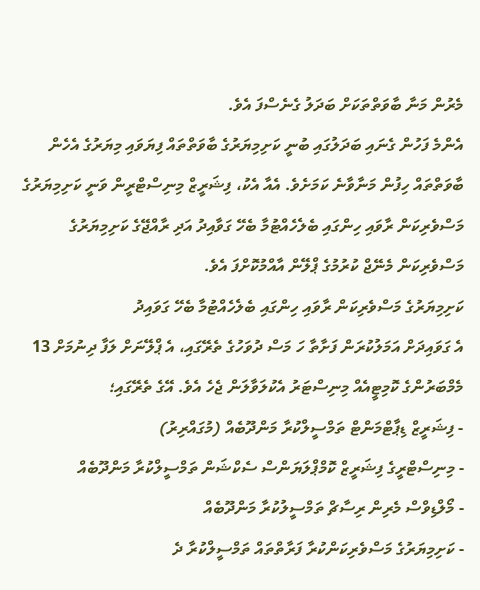މެރުން މަނާ ބާވަތްތަކަށް ބަދަލު ގެނެސްފަ އެވެ.
އެންމެ ފަހުން ގެނައި ބަދަލުގައި ބުނީ ކަށިމިޔަރުގެ ބާވަތްތައް ފިޔަވައި މިޔަރުގެ އެހެން ބާވަތްތައް ހިފުން މަނާވާނެ ކަމަށެވެ. އެއާ އެކު، ފިޝަރީޒް މިނިސްޓްރީން ވަނީ ކަށިމިޔަރުގެ މަސްވެރިކަން ރާވައި ހިންގައި ބެލެހެއްޓުމާ ބެހޭ ގަވާއިދު އަދި ރާއްޖޭގެ ކަށިމިޔަރުގެ މަސްވެރިކަން މެނޭޖް ކުރުމުގެ ޕްލޭން އާއްމުކޮށްފަ އެވެ.
ކަށިމިޔަރުގެ މަސްވެރިކަން ރާވައި ހިންގައި ބެލެހެއްޓުމާ ބެހޭ ގަވައިދު
އެ ގަވައިދަށް އަމަލުކުރަން ފަށާތާ ހަ މަސް ދުވަހުގެ ތެރޭގައި، އެ ޕްލޭނަށް ލަފާ ދިނުމަށް 13 މެމްބަރުންގެ ކޮމިޓީއެއް މިނިސްޓަރު އެކުލަވާލަން ޖެހެ އެވެ. އޭގެ ތެރޭގައި؛
- ފިޝަރީޒް ޑިޕާޓްމަންޓް ތަމްސީލްކުރާ މަންދޫބެއް (މުގައްރިރު)
- މިނިސްޓްރީގެ ފިޝަރީޒް ކޮމްޕްލަޔަންސް ސެކްޝަން ތަމްސީލްކުރާ މަންދޫބެއް
- މޯލްޑިވްސް މެރިން ރިސާޗް ތަމްސީލުކުރާ މަންދޫބެއް
- ކަށިމިޔަރުގެ މަސްވެރިކަންކުރާ ފަރާތްތައް ތަމްސީލްކުރާ ދެ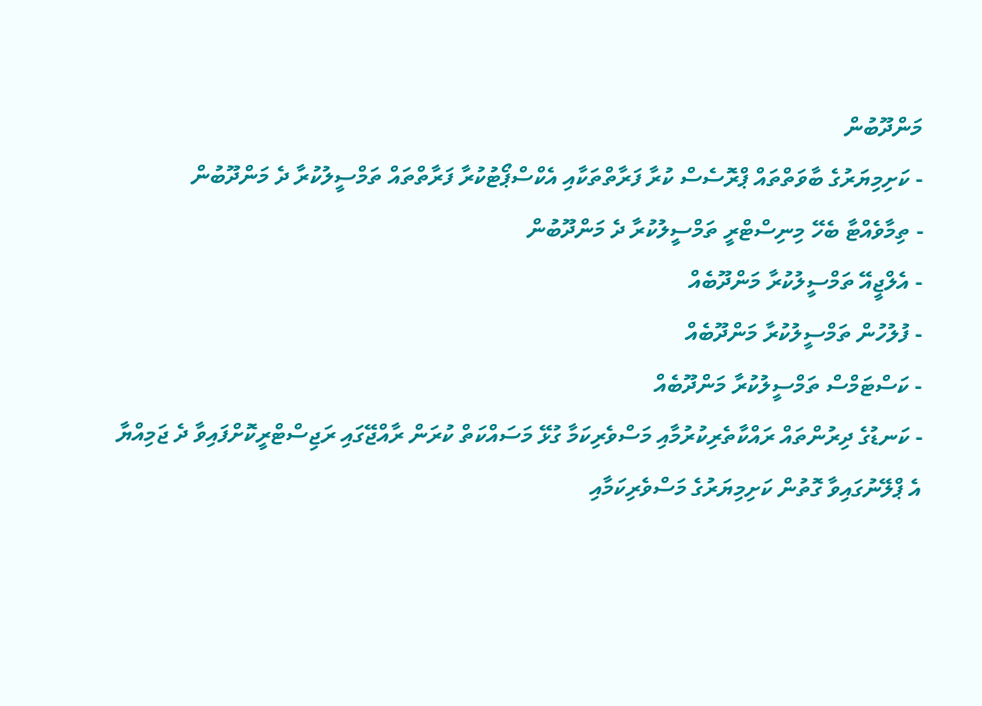މަންދޫބުން
- ކަށިމިޔަރުގެ ބާވަތްތައް ޕްރޮސެސް ކުރާ ފަރާތްތަކާއި އެކްސްޕޯޓުކުރާ ފަރާތްތައް ތަމްސީލުކުރާ ދެ މަންދޫބުން
- ތިމާވެއްޓާ ބެހޭ މިނިސްޓްރީ ތަމްސީލުކުރާ ދެ މަންދޫބުން
- އެލްޖީއޭ ތަމްސީލުކުރާ މަންދޫބެއް
- ފުލުހުން ތަމްސީލުކުރާ މަންދޫބެއް
- ކަސްޓަމްސް ތަމްސީލުކުރާ މަންދޫބެއް
- ކަނޑުގެ ދިރުންތައް ރައްކާތެރިކުރުމާއި މަސްވެރިކަމާ ގުޅޭ މަސައްކަތް ކުރަން ރާއްޖޭގައި ރަޖިސްޓްރީކޮށްފައިވާ ދެ ޖަމިއްޔާ
އެ ޕްލޭނުގައިވާ ގޮތުން ކަށިމިޔަރުގެ މަސްވެރިކަމާއި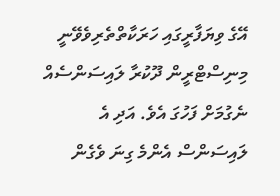އޭގެ ވިޔަފާރީގައި ހަރަކާތްތެރިވެވޭނީ މިނިސްޓްރީން ދޫކުރާ ލައިސަންސެއް ނެގުމަށް ފަހުގަ އެވެ. އަދި އެ ލައިސަންސް އެންމެ ގިނަ ވެގެން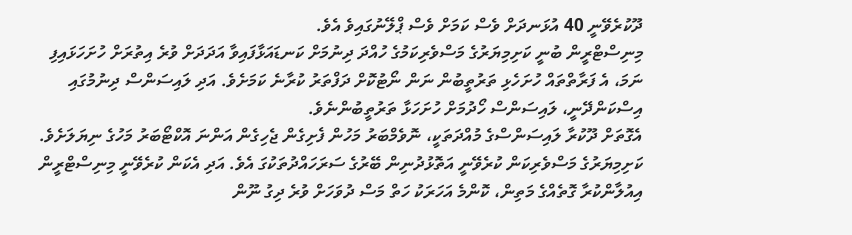ދޫކުރެވޭނީ 40 އުޅަނދަށް ވެސް ކަމަށް ވެސް ޕްލޭނުގައިވެ އެވެ.
މިނިސްޓްރީން ބުނީ ކަށިމިޔަރުގެ މަސްވެރިކަމުގެ ހުއްދަ ދިނުމަށް ކަނޑައަޅާފައިވާ އަދަދަށް ވުރެ އިތުރަށް ހުށަހަޅައިފި ނަމަ، އެ ފަރާތްތައް ހުށަހެޅި ތަރުތީބުން ނަން ނޯޓުކޮށް ދަފްތަރު ކުރާނެ ކަމަށެވެ. އަދި ލައިސަންސް ދިނުމުގައި އިސްކަންދޭނީ، ލައިސަންސް ހޯދުމަށް ހުށަހަޅާ ތަރުތީބުންނެވެ.
އެގޮތަށް ދޫކުރާ ލައިސަންސްގެ މުއްދަތަކީ، ނޮވެމްބަރު މަހުން ފެށިގެން ޖެހިގެން އަންނަ އޮކްޓޯބަރު މަހުގެ ނިޔަލަށެވެ.
ކަށިމިޔަރުގެ މަސްވެރިކަން ކުރެވޭނީ އަތޮޅުދުނިން ބޭރުގެ ސަރަހައްދުތަކުގަ އެވެ. އަދި އެކަން ކުރެވޭނީ މިނިސްޓްރީން އިއުލާންކުރާ ގޮތެއްގެ މަތިން، ކޮންމެ އަހަރަކު ހަތް މަސް ދުވަހަށް ވުރެ ދިގު ނޫން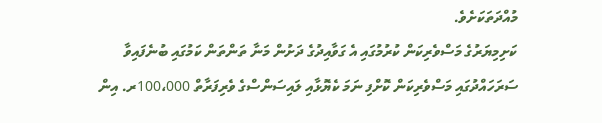މުއްދަތަކަށެވެ.
ކަށިމިޔަރުގެ މަސްވެރިކަން ކުރުމުގައި އެ ގަވާއިދުގެ ދަށުން މަނާ ތަންތަން ކަމުގައި ބުނެފައިވާ ސަރަހައްދުގައި މަސްވެރިކަން ކޮށްފި ނަމަ ކެޔޮޅާއި ލައިސަންސްގެ ވެރިފަރާތް 100،000ރ. އިން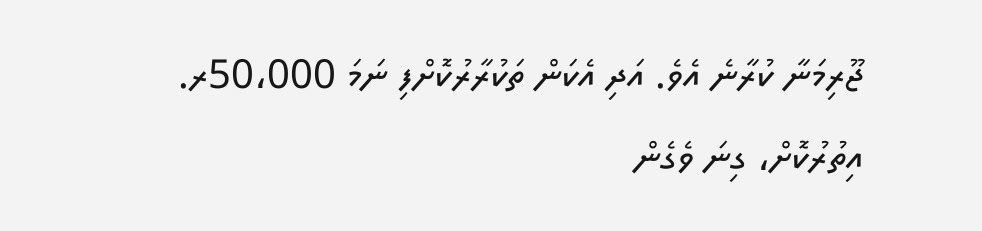ޖޫރިމަނާ ކުރާނެ އެވެ. އަދި އެކަން ތަކުރާރުކޮށްފި ނަމަ 50،000ރ. އިތުރުކޮށް، ގިނަ ވެގެން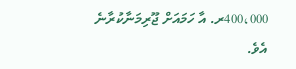400،000ރ. އާ ހަމައަށް ޖޫރިމަނާކުރާނެ އެވެ.